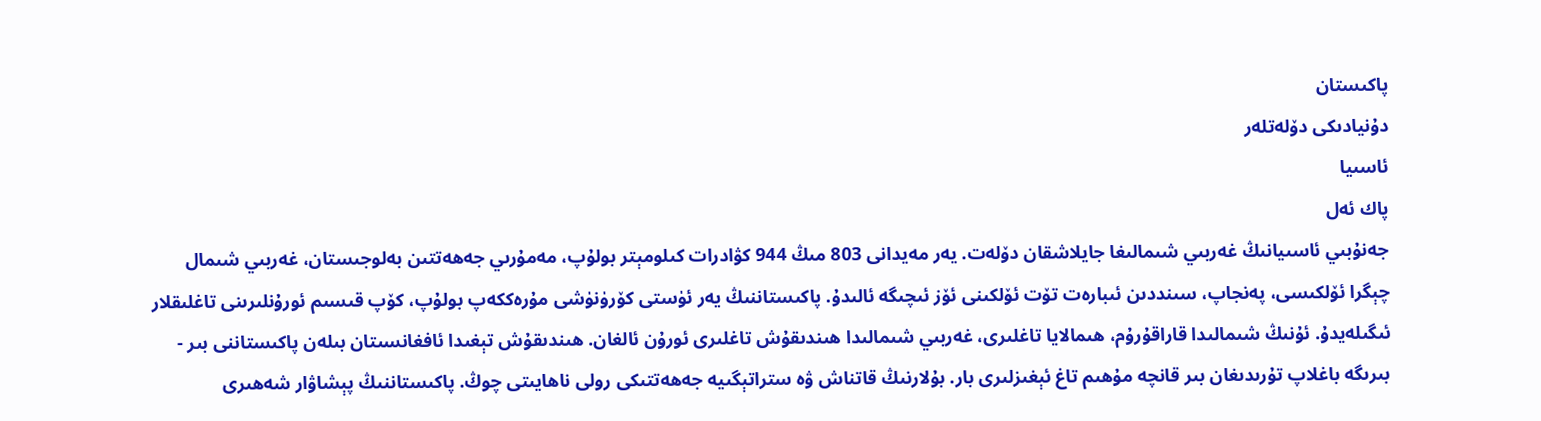پاكىستان
دۇنيادىكى دۆلەتلەر
ئاسىيا
پاك ئەل
جەنۇبىي ئاسىيانىڭ غەربىي شىمالىغا جايلاشقان دۆلەت. يەر مەيدانى 803 مىڭ 944 كۋادرات كىلومېتر بولۇپ، مەمۇرىي جەھەتتىن بەلوجىستان، غەربىي شىمال چېگرا ئۆلكىسى، پەنجاپ، سىنددىن ئىبارەت تۆت ئۆلكىنى ئۆز ئىچىگە ئالىدۇ. پاكىستاننىڭ يەر ئۈستى كۆرۈنۈشى مۇرەككەپ بولۇپ، كۆپ قىسىم ئورۇنلىرىنى تاغلىقلار ئىگىلەيدۇ. ئۇنىڭ شىمالىدا قاراقۇرۇم، ھىمالايا تاغلىرى، غەربىي شىمالىدا ھىندىقۇش تاغلىرى ئورۇن ئالغان. ھىندىقۇش تېغىدا ئافغانسىتان بىلەن پاكىستاننى بىر - بىرىگە باغلاپ تۇرىدىغان بىر قانچە مۇھىم تاغ ئېغىزلىرى بار. بۇلارنىڭ قاتناش ۋە ستراتېگىيە جەھەتتىكى رولى ناھايىتى چوڭ. پاكىستاننىڭ پېشاۋار شەھىرى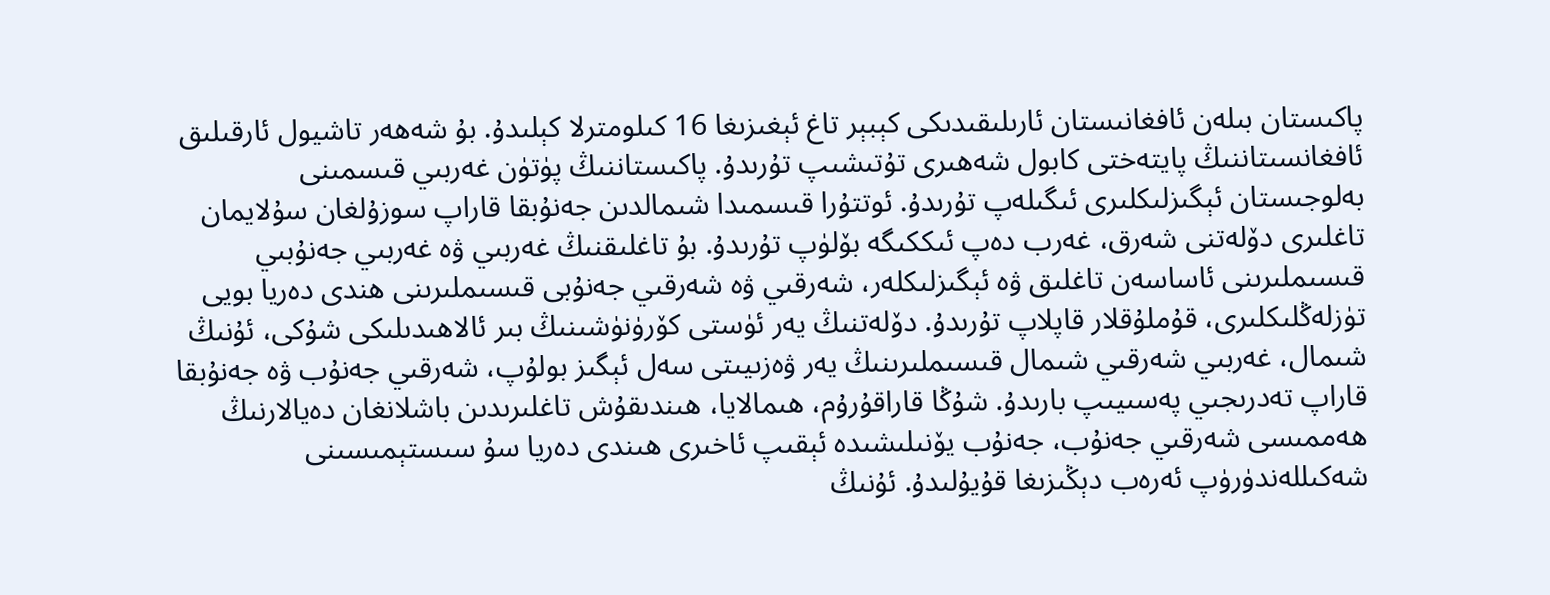پاكىستان بىلەن ئافغانىستان ئارىلىقىدىكى كېبېر تاغ ئېغىزىغا 16 كىلومترلا كېلىدۇ. بۇ شەھەر تاشيول ئارقىلىق ئافغانسىتاننىڭ پايتەختى كابول شەھىرى تۇتىشىپ تۇرىدۇ. پاكىستاننىڭ پۈتۈن غەربىي قىسمىنى بەلوجىستان ئېگىزلىكلىرى ئىگىلەپ تۇرىدۇ. ئوتتۇرا قىسمىدا شىمالدىن جەنۇبقا قاراپ سوزۇلغان سۇلايمان تاغلىرى دۆلەتنى شەرق، غەرب دەپ ئىككىگە بۆلۈپ تۇرىدۇ. بۇ تاغلىقنىڭ غەربىي ۋە غەربىي جەنۇبىي قىسىملىرىنى ئاساسەن تاغلىق ۋە ئېگىزلىكلەر، شەرقىي ۋە شەرقىي جەنۇبى قىسىملىرىنى ھندى دەريا بويى تۈزلەڭلىكلىرى، قۇملۇقلار قاپلاپ تۇرىدۇ. دۆلەتنىڭ يەر ئۈستى كۆرۈنۈشىنىڭ بىر ئالاھىدىلىكى شۇكى، ئۇنىڭ شىمال، غەربىي شەرقىي شىمال قىسىملىرىنىڭ يەر ۋەزىيىتى سەل ئېگىز بولۇپ، شەرقىي جەنۇب ۋە جەنۇبقا قاراپ تەدرىجىي پەسىيىپ بارىدۇ. شۇڭا قاراقۇرۇم، ھىمالايا، ھىندىقۇش تاغلىرىدىن باشلانغان دەيالارنىڭ ھەممىسى شەرقىي جەنۇب، جەنۇب يۆنىلىشىدە ئېقىپ ئاخىرى ھىندى دەريا سۇ سىستېمىسىنى شەكىللەندۈرۈپ ئەرەب دېڭىزىغا قۇيۇلىدۇ. ئۇنىڭ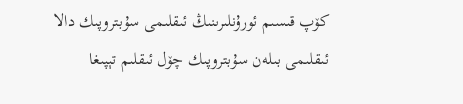كۆپ قىسىم ئورۇنلىرىنىڭ ئىقلىمى سۇبتروپىك دالا ئىقلىمى بىلەن سۇبتروپىك چۆل ئىقلىم تېپىغا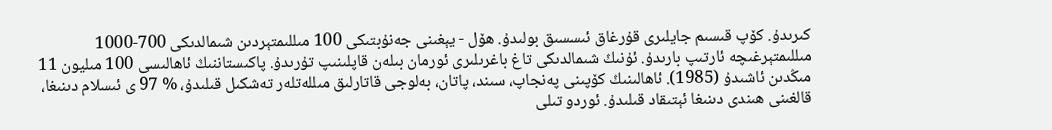كىرىدۇ. كۆپ قىسىم جايلىرى قۇرغاق ئىسسىق بولىدۇ. ھۆل - يېغىنى جەنۇبتىكى 100 مىللىمتېردىن شىمالدىكى 700-1000 مىللىمتېرغىچە ئارتىپ بارىدۇ. ئۇنىڭ شىمالدىكى تاغ باغرىلىرى ئورمان بىلەن قاپلىنىپ تۇرىدۇ. پاكىستاننىڭ ئاھالىسى 100 مىليون 11 مىڭدىن ئاشىدۇ (1985). ئاھالىنىڭ كۆپىنى پەنجاپ، سىند، پاتان، بەلوجى قاتارلىق مىللەتلەر تەشكىل قىلىدۇ، % 97 ى ئىسلام دىنىغا، قالغىنى ھىندى دىنىغا ئېتىقاد قىلىدۇ. ئوردو تىلى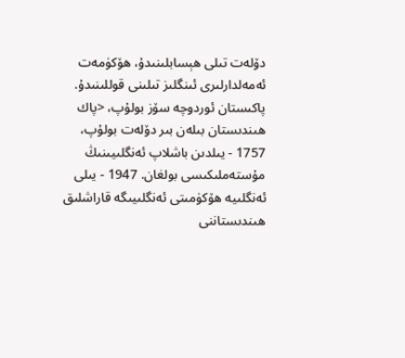دۆلەت تىلى ھېسابلىنىدۇ، ھۆكۈمەت ئەمەلدارلىرى ئىنگلىز تىلىنى قوللىنىدۇ. پاكىستان ئوردوچە سۆز بولۇپ، <پاك ھىندىستان بىلەن بىر دۆلەت بولۇپ، 1757 - يىلدىن باشلاپ ئەنگلىيىنىڭ مۇستەملىكىسى بولغان. 1947 - يىلى ئەنگلىيە ھۆكۈمىتى ئەنگلىيىگە قاراشلىق ھىندىستاننى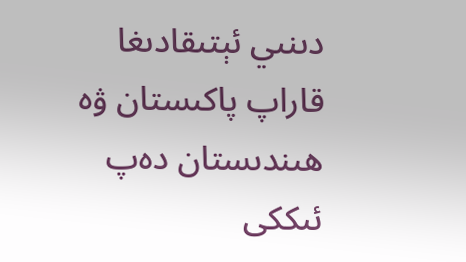دىنىي ئېتىقادىغا قاراپ پاكىستان ۋە ھىندىستان دەپ ئىككى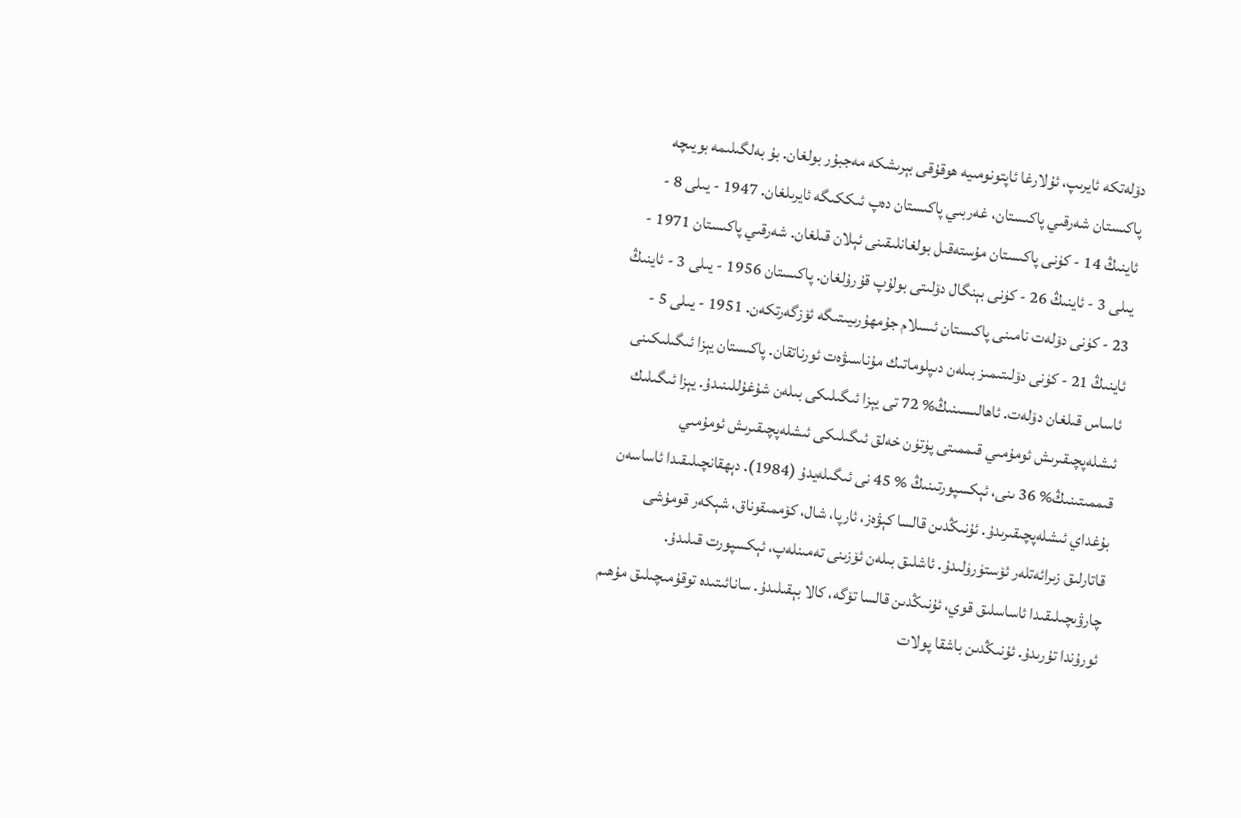دۆلەتكە ئايرىپ، ئۇلارغا ئاپتونومىيە ھوقۇقى بېرىشكە مەجبۇر بولغان. بۇ بەلگىلىمە بويىچە پاكىستان شەرقىي پاكىستان، غەربىي پاكىستان دەپ ئىككىگە ئايرىلغان. 1947 - يىلى 8 - ئاينىڭ 14 - كۈنى پاكىستان مۇستەقىل بولغانلىقىنى ئېلان قىلغان. شەرقىي پاكىستان 1971 - يىلى 3 - ئاينىڭ 26 - كۈنى بېنگال دۆلىتى بولۇپ قۇرۇلغان. پاكىستان 1956 - يىلى 3 - ئاينىڭ 23 - كۈنى دۆلەت نامىنى پاكىستان ئىسلام جۇمھۇرىيىتىگە ئۆزگەرتكەن. 1951 - يىلى 5 - ئاينىڭ 21 - كۈنى دۆلىتىمىز بىلەن دىپلوماتىك مۇناسىۋەت ئورناتقان. پاكىستان يېزا ئىگىلىكىنى ئاساس قىلغان دۆلەت. ئاھالىسىنىڭ% 72 تى يېزا ئىگىلىكى بىلەن شۇغۇللىنىدۇ. يېزا ئىگىلىك ئىشلەپچىقىرىش ئومۇمىي قىممىتى پۈتۈن خەلق ئىگىلىكى ئىشلەپچىقىرىش ئومۇمىي قىممىتىنىڭ% 36 ىنى، ئېكسپورتىنىڭ % 45 نى ئىگىلەيدۇ (1984). دېھقانچىلىقىدا ئاساسەن بۇغداي ئىشلەپچىقىرىدۇ. ئۇنىڭدىن قالسا كېۋەز، ئارپا، شال، كۆممىقوناق، شېكەر قومۇشى قاتارلىق زىرائەتلەر ئۆستۈرۈلىدۇ. ئاشلىق بىلەن ئۆزىنى تەمىنلەپ، ئېكسپورت قىلىدۇ. چارۋىچىلىقىدا ئاساسلىق قوي، ئۇنىڭدىن قالسا تۆگە، كالا بېقىلىدۇ. سانائىتىدە توقۇمىچىلىق مۇھىم ئورۇندا تۇرىدۇ. ئۇنىڭدىن باشقا پولات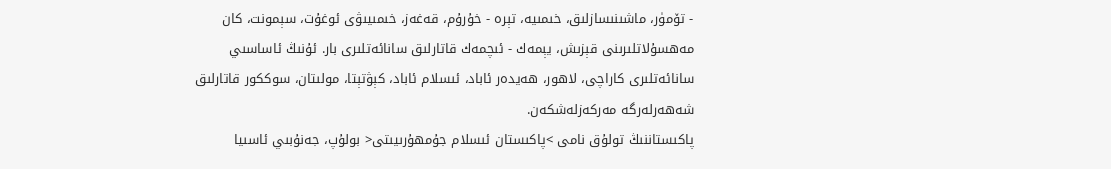- تۆمۈر، ماشىنىسازلىق، خىمىيە، تېرە - خۇرۇم، قەغەز، خىمىيىۋى ئوغۇت، سېمونت، كان مەھسۇلاتلىرىنى قېزىش، يېمەك - ئىچمەك قاتارلىق سانائەتلىرى بار. ئۇنىڭ ئاساسىي سانائەتلىرى كاراچى، لاھور، ھەيدەر ئاباد، ئىسلام ئاباد، كېۋتېتا، مولىتان، سوككور قاتارلىق شەھەرلەرگە مەركەزلەشكەن.
پاكىستاننىڭ تولۇق نامى >پاكىستان ئىسلام جۇمھۇرىيىتى< بولۇپ، جەنۇبىي ئاسىيا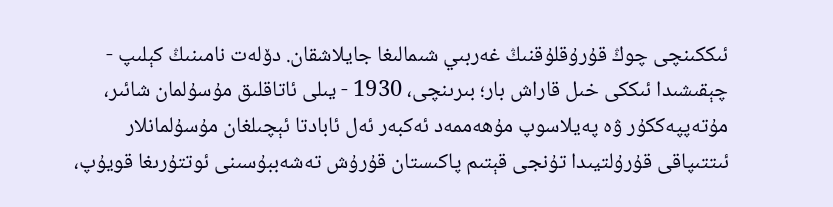ئىككىنچى چوڭ قۇرۇقلۇقنىڭ غەربىي شىمالىغا جايلاشقان. دۆلەت نامىنىڭ كېلىپ - چېقىشىدا ئىككى خىل قاراش بار؛ بىرىنچى، 1930 - يىلى ئاتاقلىق مۇسۇلمان شائىر، مۇتەپپەككۇر ۋە پەيلاسوپ مۇھەممەد ئەكبەر ئەل ئابادتا ئېچىلغان مۇسۇلمانلار ئىتتىپاقى قۇرۇلتيىدا تۇنجى قېتىم پاكىستان قۇرۇش تەشەببۇسىنى ئوتتۇرىغا قويۇپ،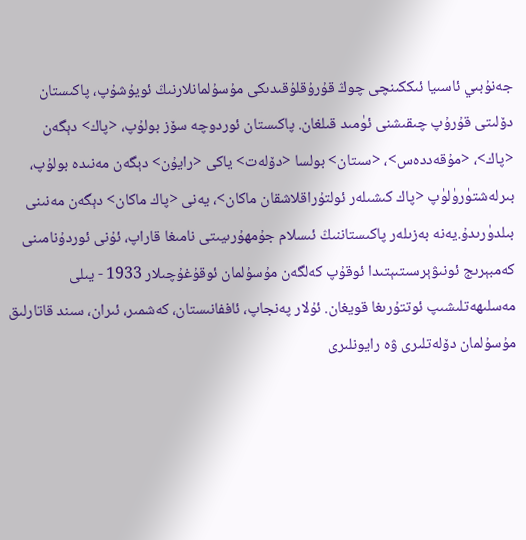جەنۇبىي ئاسىيا ئىككىنچى چوڭ قۇرۇقلۇقىدىكى مۇسۇلمانلارنىڭ ئويۇشۇپ، پاكىستان دۆلىتى قۇرۇپ چىقىشنى ئۈمىد قىلغان. پاكىستان ئوردوچە سۆز بولۇپ، <پاك> دېگەن <پاك>، <مۇقەددەس>، <سىتان> بولسا <دۆلەت> ياكى <رايۇن> دېگەن مەنىدە بولۇپ، بىرلەشتۈرۈلۈپ <پاك كىشىلەر ئولتۇراقلاشقان ماكان>، يەنى <پاك ماكان> دېگەن مەنىنى بىلدۈرىدۇ.يەنە بەزىلەر پاكىستاننىڭ ئىسلام جۇمھۇرىيىتى نامىغا قاراپ، ئۇنى ئوردۇنامىنى كەمبېرىج ئونىۋېرسىتىېتىدا ئوقۇپ كەلگەن مۇسۇلمان ئوقۇغۇچىلار 1933 - يىلى مەسلىھەتلىشىپ ئوتتۇرىغا قويغان. ئۇلار پەنجاپ، ئاففانىستان، كەشمىر، ئىران، سىند قاتارلىق مۇسۇلمان دۆلەتلىرى ۋە رايونلىرى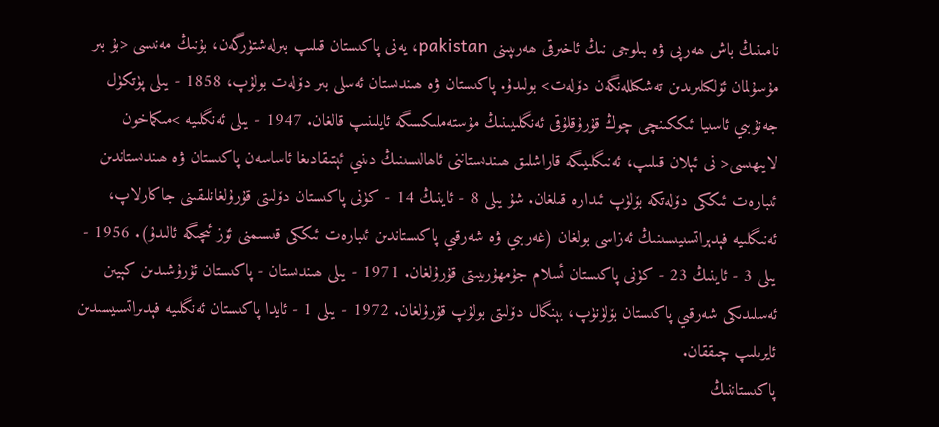نامىنىڭ باش ھەرپى ۋە بىلوجى نىڭ ئاخىرقى ھەرىپىنى pakistan، يەنى پاكىستان قىلىپ بىرلەشتۈرگەن، بۇنىڭ مەنىسى <بۇ بىر مۇسۇلمان ئۆلكىلىرىدىن تەشكىللەنگەن دۆلەت> بولىدۇ. پاكىستان ۋە ھىندىستان ئەسلى بىر دۆلەت بولۇپ، 1858 - يىلى پۈتكۈل جەنۇبىي ئاسىيا ئىككىنچى چوڭ قۇرۇقلۇقى ئەنگلىيىنىڭ مۇستەملىكسىگە ئايلىنىپ قالغان. 1947 - يىلى ئەنگلىيە >مىكماخون لايىھىسى< نى ئېلان قىلىپ، ئەنىگلىيىگە قاراشلىق ھىندىستاننى ئاھالىسىنىڭ دىنىي ئېتىقادىغا ئاساسەن پاكىستان ۋە ھىندىستاندىن ئىبارەت ئىككى دۆلەتكە بۆلۈپ ئىدارە قىلغان. شۇ يىلى 8 - ئاينىڭ 14 - كۈنى پاكىستان دۆلىتى قۇرۇلغانلىقىنى جاكارلاپ، ئەنىگلىيە فېدېراتسىيىسىنىڭ ئەزاسى بولغان (غەربىي ۋە شەرقىي پاكىستاندىن ئىبارەت ئىككى قىسىمنى ئۆز ئىچىگە ئالىدۇ). 1956 - يىلى 3 - ئاينىڭ 23 - كۈنى پاكىستان ئسلام جۇمھۇرىيىتى قۇرۇلغان. 1971 - يىلى ھىندىستان - پاكىستان ئۇرۇشىدىن كېيىن ئەسلىدىكى شەرقىي پاكىستان بۆلۈنۈپ، بېنگال دۆلىتى بولۇپ قۇرۇلغان. 1972 - يىلى 1 - ئايدا پاكىستان ئەنگلىيە فېدىراتسىيسىدىن ئايرىلىپ چىققان.
پاكىستاننىڭ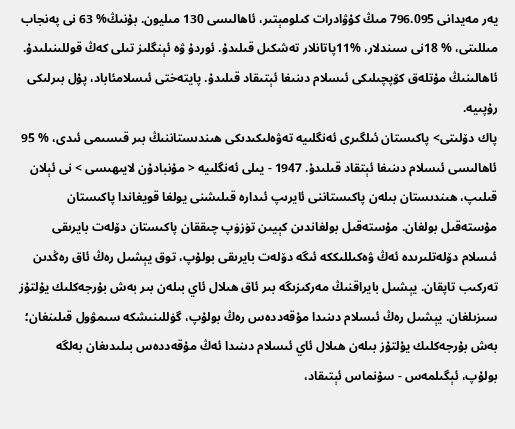يەر مەيدانى 796.095 مىڭ كۇۋادرات كىلومېتىر، ئاھالىسى 130 مىليون. بۇنىڭ% 63 نى پەنجاب مىللىتى، % 18نى سىندلار، %11پاتانلار تەشكىل قىلىدۇ. ئوردۇ ۋە ئېنگلىز تىلى كەڭ قوللىنىلىدۇ. ئاھالىنىڭ مۇتلەق كۆپچىلىكى ئىسلام دىنىغا ئېتىقاد قىلىدۇ. پايتەختى ئىسلامئاباد، پۇل بىرلىكى رۇپىيە.
پاك دۆلىتى> پاكىستان ئىلگىرى ئەنگلىيە تەۋەلىكىدىكى ھىندىستاننىڭ بىر قىسىمى ئىدى، % 95 ئاھالىسى ئىسلام دىنىغا ئېتقاد قىلىدۇ. 1947 - يىلى ئەنگلىيە < مۇنبادۇن لايىھىسى > نى ئېلان قىلىپ، ھىندىستان بىلەن پاكىستاننى ئايرىپ ئىدارە قىلىشنى يولغا قويغاندا پاكىستان مۇستەقىل بولغان. مۇستەقىل بولغاندىن كېيىن تۈزۈپ چىققان پاكىستان دۆلەت بايرىقى ئىسلام دۆلەتلىرىدە ئەڭ ۋەكىللىككە ئىگە دۆلەت بايرىقى بولۇپ، توق يېشىل رەڭ ئاق رەڭدىن تەركىب تاپقان. يېشىل بايراقنىڭ مەركىزىگە بىر ئاق ھىلال ئاي بىلەن بىر بەش بۇرجەكلىك يۇلتۇز سىزىلغان. يېشىل رەڭ ئىسلام دىنىدا مۇقەددەس رەڭ بولۇپ، گۈللىنىشكە سىمۋول قىلىنغان؛ بەش بۇرجەكلىك يۇلتۇز بىلەن ھىلال ئاي ئىسلام دىنىدا ئەڭ مۇقەددەس بىلىدىغان بەلگە بولۇپ، ئېگىلمەس - سۇنماس ئېتىقاد،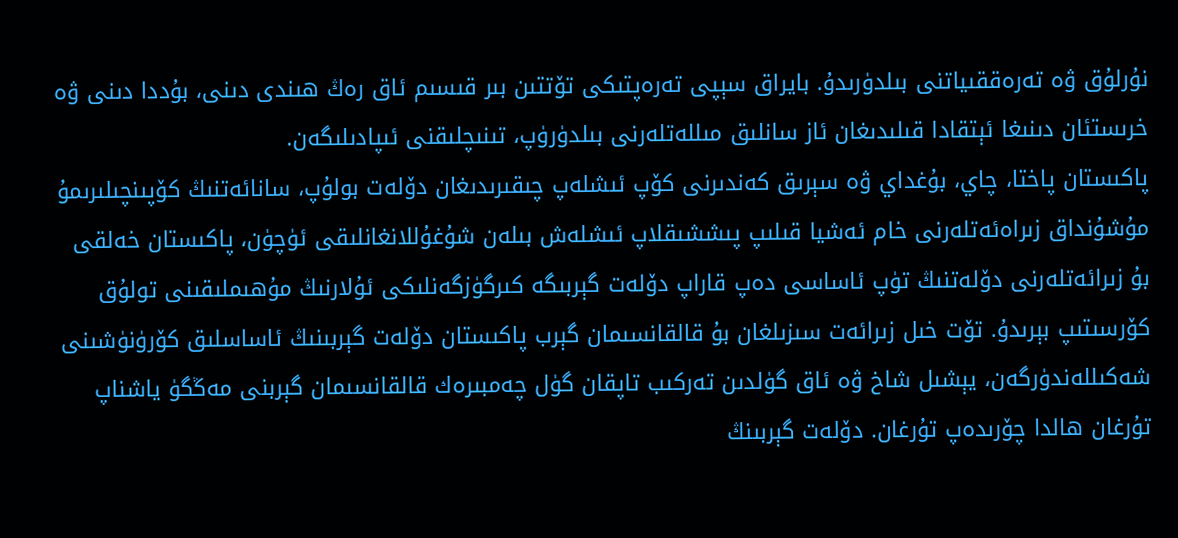نۇرلۇق ۋە تەرەققىياتنى بىلدۈرىدۇ. بايراق سېپى تەرەپتىكى تۆتتىن بىر قىسىم ئاق رەڭ ھىندى دىنى، بۇددا دىنى ۋە خرىستئان دىنىغا ئېتقادا قىلىدىغان ئاز سانلىق مىللەتلەرنى بىلدۈرۈپ، تىنىچلىقنى ئىپادىلىگەن.
پاكىستان پاختا، چاي، بۇغداي ۋە سېرىق كەندىرنى كۆپ ئىشلەپ چىقىرىدىغان دۆلەت بولۇپ، سانائەتنىڭ كۆپىنچىلىرىمۇ مۇشۇنداق زىراەئەتلەرنى خام ئەشيا قىلىپ پىششىقلاپ ئىشلەش بىلەن شۇغۇللانغانلىقى ئۈچۈن، پاكىستان خەلقى بۇ زىرائەتلەرنى دۆلەتنىڭ تۈپ ئاساسى دەپ قاراپ دۆلەت گېربىگە كىرگۈزگەنلىكى ئۇلارنىڭ مۇھىملىقىنى تولۇق كۆرسىتىپ بېرىدۇ. تۆت خىل زىرائەت سىزىلغان بۇ قالقانسىمان گېرب پاكىستان دۆلەت گېربىنىڭ ئاساسلىق كۆرۈنۈشىنى شەكىللەندۈرگەن، يېشىل شاخ ۋە ئاق گۈلدىن تەركىب تاپقان گۈل چەمبىرەك قالقانسىمان گېربنى مەڭگۈ ياشناپ تۇرغان ھالدا چۆرىدەپ تۇرغان. دۆلەت گېربىنڭ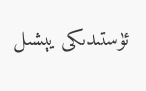ئۈستىدىكى يېشىل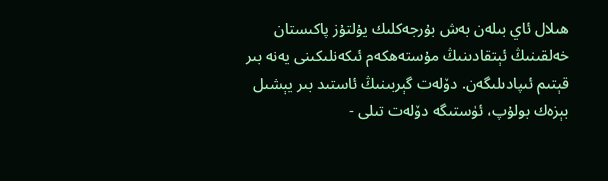ھىلال ئاي بىلەن بەش بۇرجەكلىك يۇلتۇز پاكىستان خەلقىنىڭ ئېتقادىنىڭ مۇستەھكەم ئىكەنلىكىنى يەنە بىر قېتىم ئىپادىلىگەن. دۆلەت گېربىنىڭ ئاستىد بىر يېشىل بېزەك بولۇپ، ئۈستىگە دۆلەت تىلى -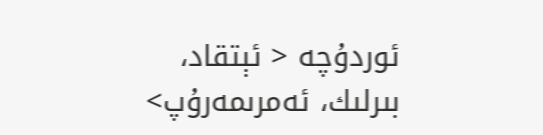ئوردۇچە < ئېتقاد، بىرلىك، ئەمرىمەرۇپ>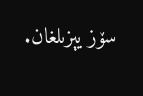سۆز يېزىلغان.